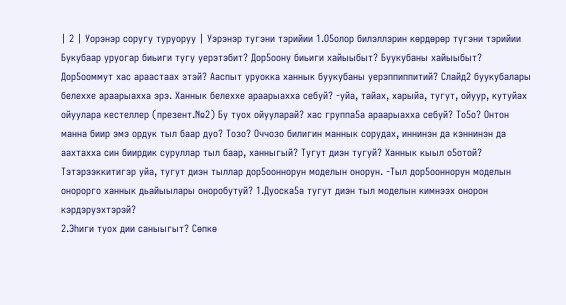| 2 | Уорэнэр соругу туруоруу | Уэрэнэр тугэни тэрийии 1.О5олор билэллэрин көрдөрөр түгэни тэрийии Букубаар уруогар биьиги тугу уерэтэбит? Дор5оону биьиги хайыыбыт? Буукубаны хайыыбыт? Дор5ооммут хас араастаах этэй? Ааспыт уруокка ханнык буукубаны уерэппиппитий? Слайд2 буукубалары белеххе араарыахха эрэ. Ханнык белеххе араарыахха себуй? -уйа, тайах, харыйа, тугут, ойуур, кутуйах ойуулара кестеллер (презент.№2) Бу туох ойууларай? хас группа5а араарыахха себуй? То5о? Онтон манна биир эмэ ордук тыл баар дуо? Тозо? Оччозо билигин маннык сорудах, иннинэн да кэннинэн да аахтахха син биирдик суруллар тыл баар, ханныгый? Тугут диэн тугуй? Ханнык кыыл о5отой? Тэтэрээккитигэр уйа, тугут диэн тыллар дор5ооннорун моделын онорун. -Тыл дор5ооннорун моделын онорорго ханнык дьайыылары оноробутуй? 1.Дуоска5а тугут диэн тыл моделын кимнээх онорон кэрдэруэхтэрэй?
2.Эһиги туох дии саныыгыт? Сөпкө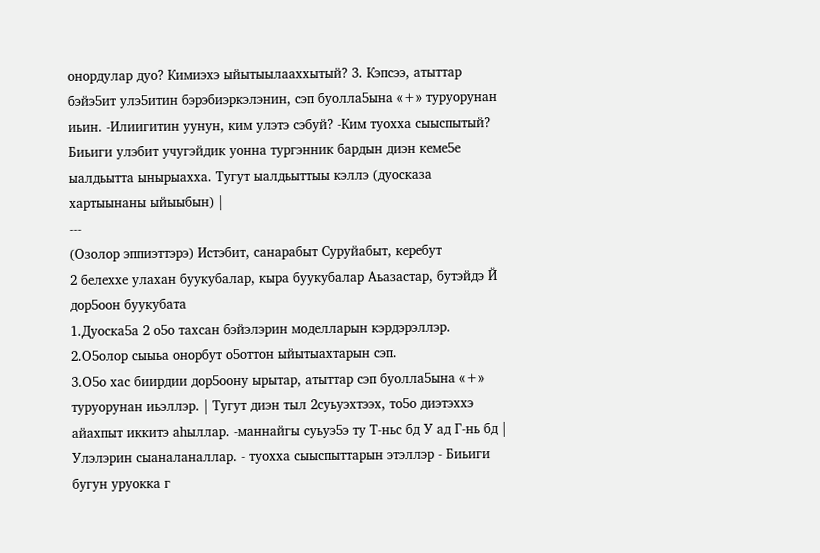онордулар дуо? Кимиэхэ ыйытыылааххытый? 3. Кэпсээ, атыттар бэйэ5ит улэ5итин бэрэбиэркэлэнин, сэп буолла5ына «+» туруорунан иьин. -Илиигитин уунун, ким улэтэ сэбуй? -Ким туохха сыыспытый? Биьиги улэбит учугэйдик уонна тургэнник бардын диэн кеме5е ыалдьытта ынырыахха. Тугут ыалдьыттыы кэллэ (дуосказа хартыынаны ыйыыбын) |
---
(Озолор эппиэттэрэ) Истэбит, санарабыт Суруйабыт, керебут
2 белеххе улахан буукубалар, кыра буукубалар Аьазастар, бутэйдэ Й дор5оон буукубата
1.Дуоска5а 2 о5о тахсан бэйэлэрин моделларын кэрдэрэллэр. 2.О5олор сыыьа онорбут о5оттон ыйытыахтарын сэп.
3.О5о хас биирдии дор5оону ырытар, атыттар сэп буолла5ына «+» туруорунан иьэллэр. | Тугут диэн тыл 2суьуэхтээх, то5о диэтэххэ айахпыт иккитэ аһыллар. -маннайгы суьуэ5э ту Т-ньс бд У ад Г-нь бд | Улэлэрин сыаналаналлар. - туохха сыыспыттарын этэллэр - Биьиги бугун уруокка г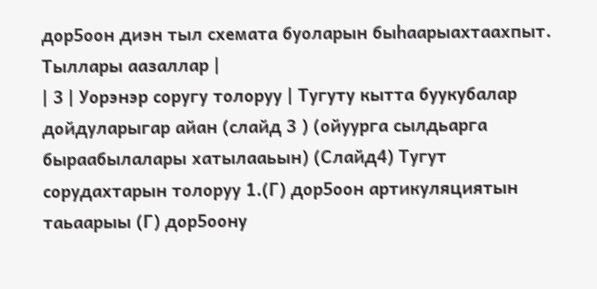дор5оон диэн тыл схемата буоларын быһаарыахтаахпыт. Тыллары аазаллар |
| 3 | Уорэнэр соругу толоруу | Тугуту кытта буукубалар дойдуларыгар айан (слайд 3 ) (ойуурга сылдьарга быраабылалары хатылааьын) (Слайд4) Тугут сорудахтарын толоруу 1.(Г) дор5оон артикуляциятын таьаарыы (Г) дор5оону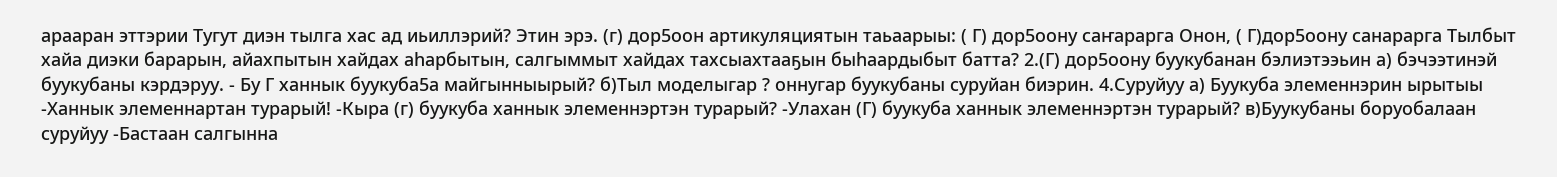арааран эттэрии Тугут диэн тылга хас ад иьиллэрий? Этин эрэ. (г) дор5оон артикуляциятын таьаарыы: ( Г) дор5оону саҥарарга Онон, ( Г)дор5оону санарарга Тылбыт хайа диэки барарын, айахпытын хайдах аһарбытын, салгыммыт хайдах тахсыахтааҕын быһаардыбыт батта? 2.(Г) дор5оону буукубанан бэлиэтээьин а) бэчээтинэй буукубаны кэрдэруу. - Бу Г ханнык буукуба5а майгынныырый? б)Тыл моделыгар ? оннугар буукубаны суруйан биэрин. 4.Суруйуу а) Буукуба элеменнэрин ырытыы -Ханнык элеменнартан турарый! -Кыра (г) буукуба ханнык элеменнэртэн турарый? -Улахан (Г) буукуба ханнык элеменнэртэн турарый? в)Буукубаны боруобалаан суруйуу -Бастаан салгынна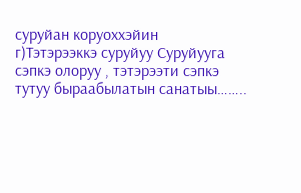суруйан коруоххэйин
г)Тэтэрээккэ суруйуу Суруйууга сэпкэ олоруу , тэтэрээти сэпкэ тутуу быраабылатын санатыы……..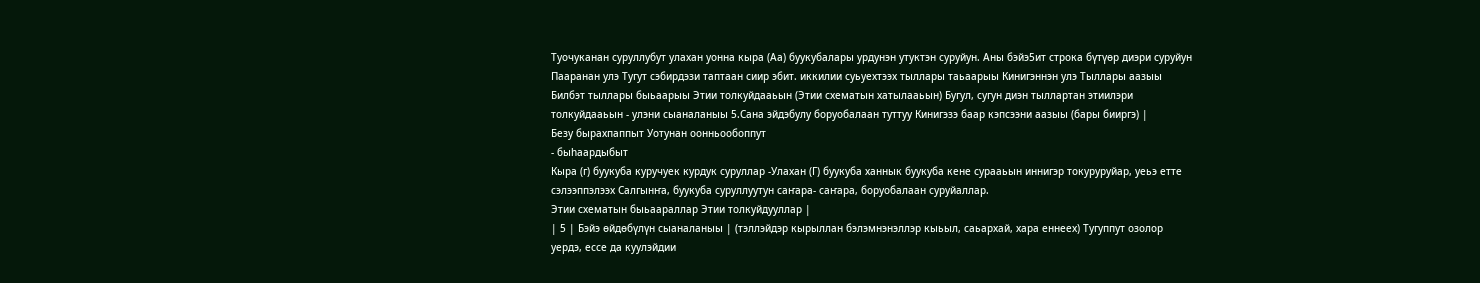Туочуканан суруллубут улахан уонна кыра (Аа) буукубалары урдунэн утуктэн суруйун. Аны бэйэ5ит строка бүтүөр диэри суруйун Пааранан улэ Тугут сэбирдэзи таптаан сиир эбит. иккилии суьуехтээх тыллары таьаарыы Кинигэннэн улэ Тыллары аазыы Билбэт тыллары быьаарыы Этии толкуйдааьын (Этии схематын хатылааьын) Бугул, сугун диэн тыллартан этиилэри толкуйдааьын - улэни сыаналаныы 5.Сана эйдэбулу боруобалаан туттуу Кинигэзэ баар кэпсээни аазыы (бары бииргэ) |
Безу бырахпаппыт Уотунан оонньообоппут
- быһаардыбыт
Кыра (г) буукуба куручуек курдук суруллар -Улахан (Г) буукуба ханнык буукуба кене сурааьын иннигэр токуруруйар, уеьэ етте сэлээппэлээх Салгынҥа, буукуба суруллуутун саҥара- саҥара, боруобалаан суруйаллар.
Этии схематын быьаараллар Этии толкуйдууллар |
| 5 | Бэйэ өйдөбүлүн сыаналаныы | (тэллэйдэр кырыллан бэлэмнэнэллэр кыьыл, саьархай, хара еннеех) Тугуппут озолор уердэ, ессе да куулэйдии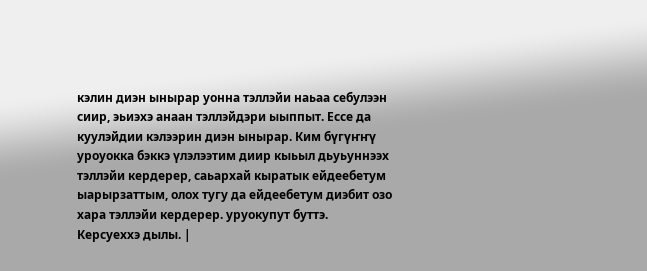кэлин диэн ынырар уонна тэллэйи наьаа себулээн сиир, эьиэхэ анаан тэллэйдэри ыыппыт. Ессе да куулэйдии кэлээрин диэн ынырар. Ким бүгүҥҥү уроуокка бэккэ үлэлээтим диир кыьыл дьуьуннээх тэллэйи кердерер, саьархай кыратык ейдеебетум ыарырзаттым, олох тугу да ейдеебетум диэбит озо хара тэллэйи кердерер. уруокупут буттэ. Керсуеххэ дылы. |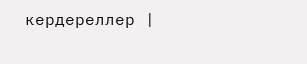кердереллер |